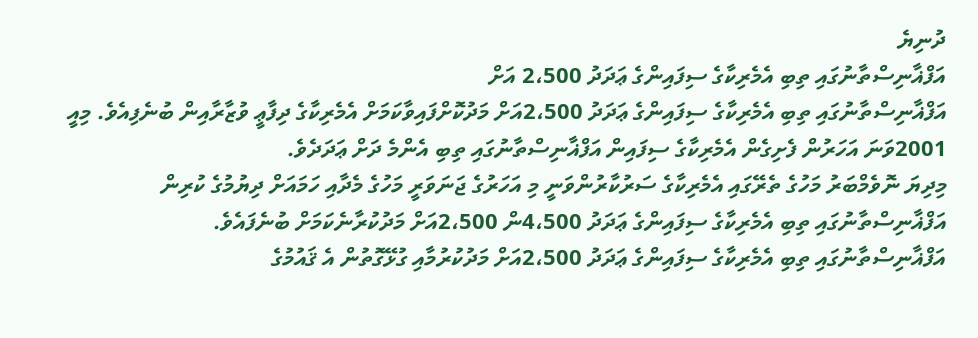ދުނިޔެ
އަފްޣާނިސްތާނުގައި ތިބި އެމެރިކާގެ ސިފައިންގެ ޢަދަދު 2،500 އަށް
އަފްޣާނިސްތާނުގައި ތިބި އެމެރިކާގެ ސިފައިންގެ ޢަދަދު 2،500އަށް މަދުކޮށްފައިވާކަމަށް އެމެރިކާގެ ދިފާޢީ ވުޒާރާއިން ބުނެފިއެވެ. މިއީ 2001ވަނަ އަހަރުން ފެށިގެން އެމެރިކާގެ ސިފައިން އަފްޣާނިސްތާނުގައި ތިބި އެންމެ ދަށް ޢަދަދެވެ.
މިދިޔަ ނޮވެމްބަރު މަހުގެ ތެރޭގައި އެމެރިކާގެ ސަރުކާރުންވަނީ މި އަހަރުގެ ޖަނަވަރީ މަހުގެ މެދާއި ހަމައަށް ދިޔުމުގެ ކުރިން އަފްޣާނިސްތާނުގައި ތިބި އެމެރިކާގެ ސިފައިންގެ ޢަދަދު 4،500ން 2،500އަށް މަދުކުރާނެކަމަށް ބުނެފައެވެ.
އަފްޣާނިސްތާނުގައި ތިބި އެމެރިކާގެ ސިފައިންގެ ޢަދަދު 2،500އަށް މަދުކުރުމާއި ގުޅޭގޮތުން އެ ޤައުމުގެ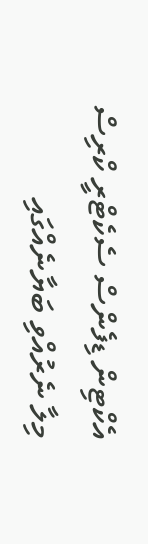އެކްޓިން ޑިފެންސް ސެކެޓްރީ ކްރިސް މިލާ ނެރުއްވި ބަޔާނެއްގައި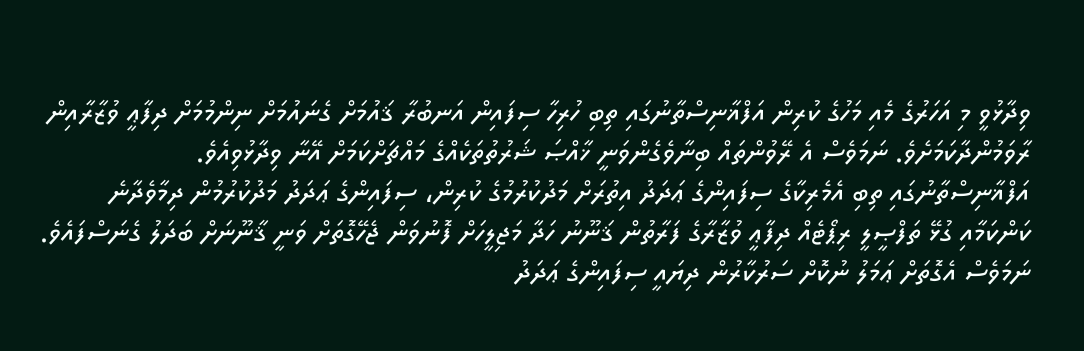ވިދާޅުވީ މި އަހަރުގެ މެއި މަހުގެ ކުރިން އަފްޣާނިސްތާނުގައި ތިބި ހުރިހާ ސިފައިން އަނބުރާ ޤައުމަށް ގެނައުމަށް ނިންމުމަށް ދިފާޢީ ވުޒާރާއިން ރާވަމުންދާކަމަށެވެ. ނަމަވެސް އެ ރޭވުންތައް ބިނާވެގެންވަނީ ޚާއްޞަ ޝަރުތުތަކެއްގެ މައްޗަށްކަމަށް އޭނާ ވިދާޅުވިއެވެ.
އަފްޣާނިސްތާނުގައި ތިބި އެމެރިކާގެ ސިފައިންގެ ޢަދަދު އިތުރަށް މަދުކުރުމުގެ ކުރިން، ސިފައިންގެ ޢަދަދު މަދުކުރުމުން ދިމާވެދާނެ ކަންކަމާއި ގުޅޭ ތަފްޞީލީ ރިޕޯޓެއް ދިފާޢީ ވުޒާރާގެ ފަރާތުން ޤަނޫނު ހަދާ މަޖިލީހަށް ފޮނުވަން ޖެހޭގޮތަށް ވަނީ ޤާނޫނަށް ބަދަލު ގެނަސްފައެވެ. ނަމަވެސް އެގޮތަށް ޢަމަލު ނުކޮށް ސަރުކާރުން ދިޔައީ ސިފައިންގެ ޢަދަދު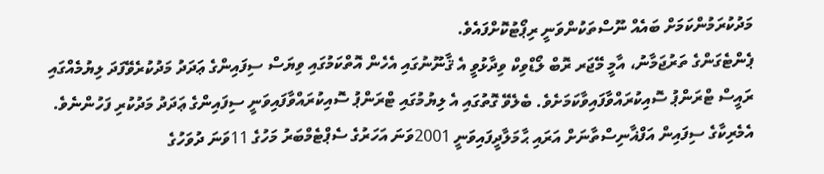މަދުކުރަމުންކަމަށް ބައެއް ނޫސްތަކުންވަނީ ރިޕޯޓުކޮށްފައެވެ.
ޕެންޓެގަންގެ ތަރުޖަމާނު، އާމީ މޭޖަރ ރޮބް ލޯޑްވިކް ވިދާޅުވީ އެ ޤާނޫނުގައި އެހެން އޮތްކަމުގައި ވިޔަސް ސިފައިންގެ ޢަދަދު މަދުކުރެވޭފަދަ ލިޔުމެއްގައި ރައީސް ޓްރަންޕު ސޮއިކުރައްވާފައިވާކަމަށެވެ. ބެލެވޭ ގޮތުގައި އެ ލިޔުމުގައި ޓްރަންޕު ސޮއިކުރައްވާފައިވަނީ ސިފައިންގެ ޢަދަދު މަދުކުރި ފަހުންނެވެ.
އެމެރިކާގެ ސިފައިން އަފްޣާނިސްތާނަށް އަރައި ޙާމަލާދީފައިވަނީ 2001ވަނަ އަހަރުގެ ސެޕްޓެމްބަރު މަހުގެ 11ވަނަ ދުވަހުގެ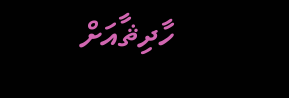ހާދިޘާއަށް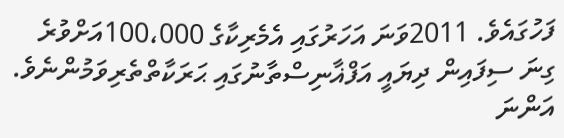ފަހުގައެވެ. 2011ވަނަ އަހަރުގައި އެމެރިކާގެ 100،000އަށްވުރެ ގިނަ ސިފައިން ދިޔައީ އަފްޣާނިސްތާނުގައި ޙަރަކާތްތެރިވަމުންނެވެ.
އަންނަ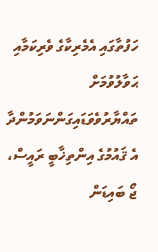ހަފުތާގައި އެމެރިކާގެ ވެރިކަމާއި ޙަވާލުވުމަށް ތައްޔާރުވެވަޑައިގަންނަވަމުންދާ އެ ޤައުމުގެ އިންތިޚާބީ ރައީސް، ޖޯ ބައިޑަން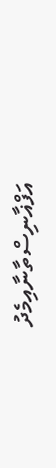އަފްޣާނިސްތާނާއިމެދު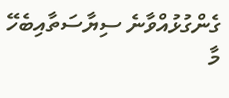ގެންގުޅުއްވާނެ ސިޔާސަތާއިބެހޭ މާ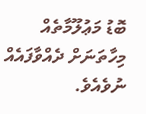ބޮޑު މަޢުލޫމާތެއް މިހާތަނަށް ދެއްވާފައެއް ނުވެއެވެ.